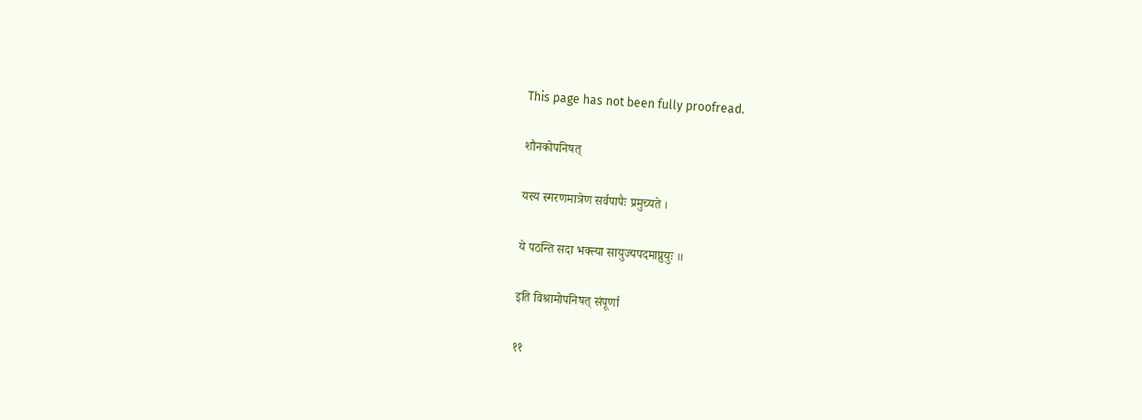This page has not been fully proofread.

शौनकोपनिषत्

यस्य स्मरणमात्रेण सर्वपापैः प्रमुच्यते ।

ये पठन्ति सदा भक्त्या सायुज्यपदमाप्नुयुः ॥

इति विश्रामोपनिषत् संपूर्णा

११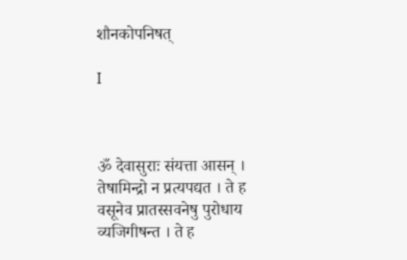शौनकोपनिषत्

I



ॐ देवासुराः संयत्ता आसन् । तेषामिन्द्रो न प्रत्यपद्यत । ते ह
वसूनेव प्रातस्सवनेषु पुरोधाय व्यजिगीषन्त । ते ह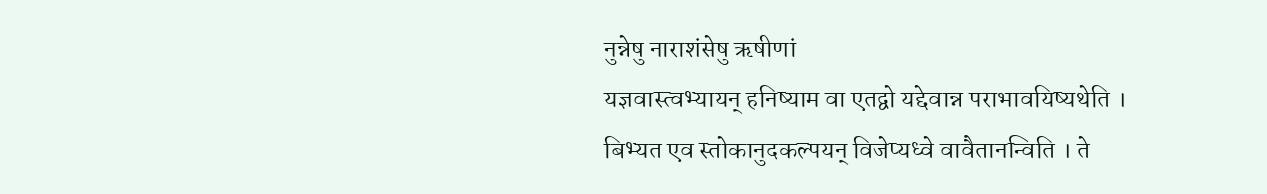नुन्नेषु नाराशंसेषु ऋषीणां
यज्ञवास्त्वभ्यायन् हनिष्याम वा एतद्वो यद्देवान्न पराभावयिष्यथेति ।
बिभ्यत एव स्तोकानुदकल्पयन् विजेप्यध्वे वावैतानन्विति । ते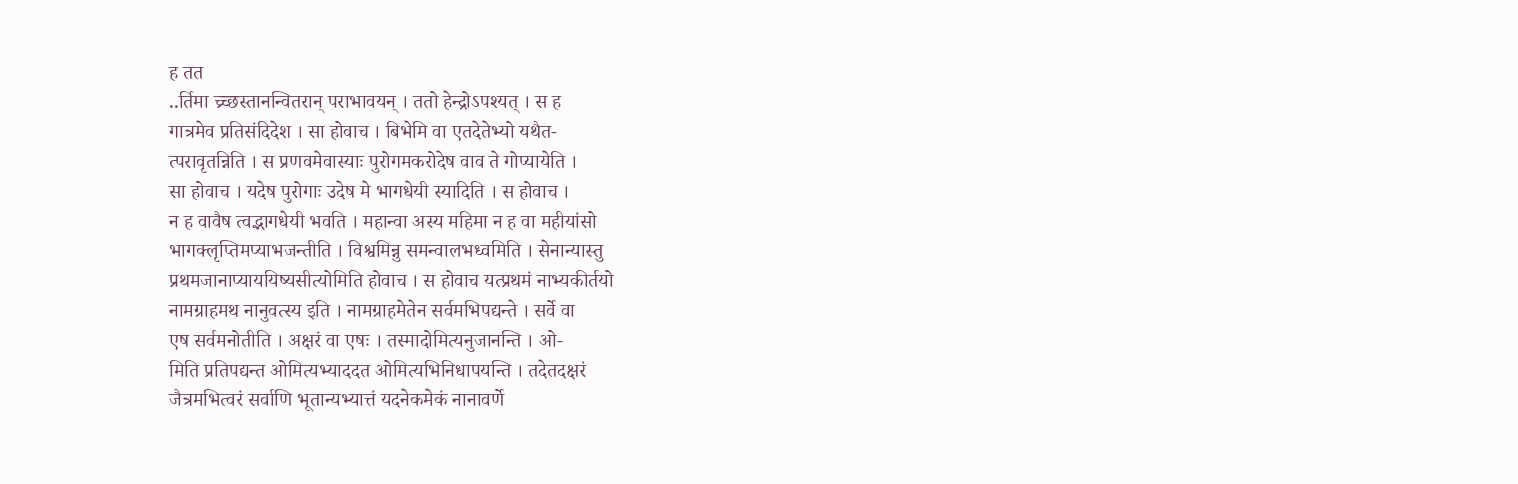ह तत
..र्तिमा च्र्च्छस्तानन्वितरान् पराभावयन् । ततो हेन्द्रोऽपश्यत् । स ह
गात्रमेव प्रतिसंदिदेश । सा होवाच । बिभेमि वा एतदेतेभ्यो यथैत-
त्परावृतन्निति । स प्रणवमेवास्याः पुरोगमकरोदेष वाव ते गोप्यायेति ।
सा होवाच । यदेष पुरोगाः उदेष मे भागधेयी स्यादिति । स होवाच ।
न ह वावैष त्वद्भागधेयी भवति । महान्वा अस्य महिमा न ह वा महीयांसो
भागक्लृप्तिमप्याभजन्तीति । विश्वमिन्नु समन्वालभध्वमिति । सेनान्यास्तु
प्रथमजानाप्याययिष्यसीत्योमिति होवाच । स होवाच यत्प्रथमं नाभ्यकीर्तयो
नामग्राहमथ नानुवत्स्य इति । नामग्राहमेतेन सर्वमभिपद्यन्ते । सर्वे वा
एष सर्वमनोतीति । अक्षरं वा एषः । तस्मादोमित्यनुजानन्ति । ओ-
मिति प्रतिपद्यन्त ओमित्यभ्याददत ओमित्यभिनिधापयन्ति । तदेतदक्षरं
जैत्रमभित्वरं सर्वाणि भूतान्यभ्यात्तं यदनेकमेकं नानावर्णे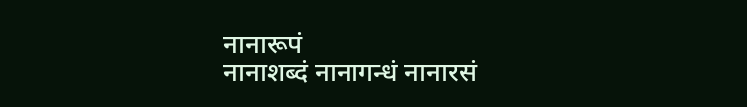नानारूपं
नानाशब्दं नानागन्धं नानारसं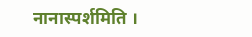नानास्पर्शमिति ।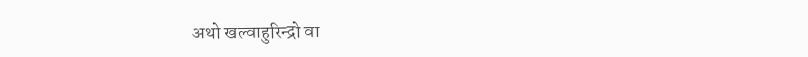अथो खल्वाहुरिन्द्रो वा